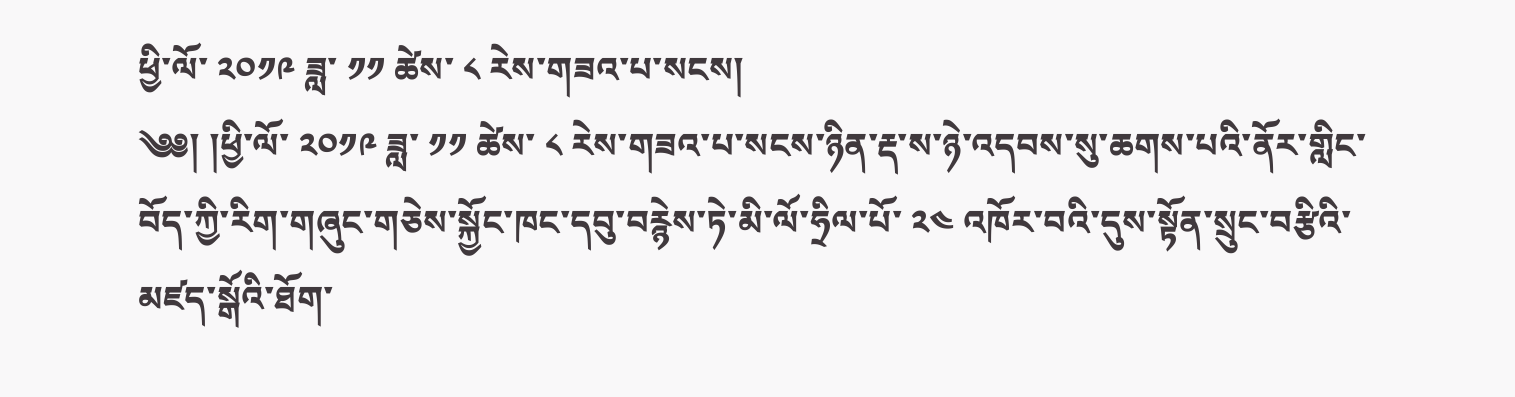ཕྱི་ལོ་ ༢༠༡༩ ཟླ་ ༡༡ ཚེས་ ༨ རེས་གཟའ་པ་སངས།
༄༅། །ཕྱི་ལོ་ ༢༠༡༩ ཟླ་ ༡༡ ཚེས་ ༨ རེས་གཟའ་པ་སངས་ཉིན་རྡ་ས་ཉེ་འདབས་སུ་ཆགས་པའི་ནོར་གླིང་བོད་ཀྱི་རིག་གཞུང་གཅེས་སྐྱོང་ཁང་དབུ་བརྙེས་ཏེ་མི་ལོ་ཧྲིལ་པོ་ ༢༤ འཁོར་བའི་དུས་སྟོན་སྲུང་བརྩིའི་མཛད་སྒོའི་ཐོག་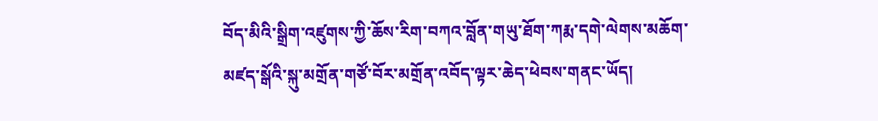བོད་མིའི་སྒྲིག་འཛུགས་ཀྱི་ཆོས་རིག་བཀའ་བློན་གཡུ་ཐོག་ཀརྨ་དགེ་ལེགས་མཆོག་མཛད་སྒོའི་སྐུ་མགྲོན་གཙོ་བོར་མགྲོན་འབོད་ལྟར་ཆེད་ཕེབས་གནང་ཡོད།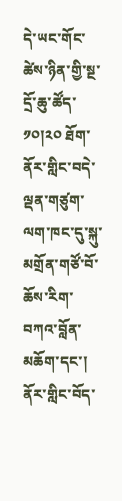དེ་ཡང་གོང་ཚེས་ཉིན་གྱི་སྔ་དྲོ་ཆུ་ཚོད་ ༡༠།༢༠ ཐོག་ནོར་གླིང་བདེ་ལྡན་གཙུག་ལག་ཁང་དུ་སྐུ་མགྲོན་གཙོ་བོ་ཆོས་རིག་བཀའ་བློན་མཆོག་དང་། ནོར་གླིང་བོད་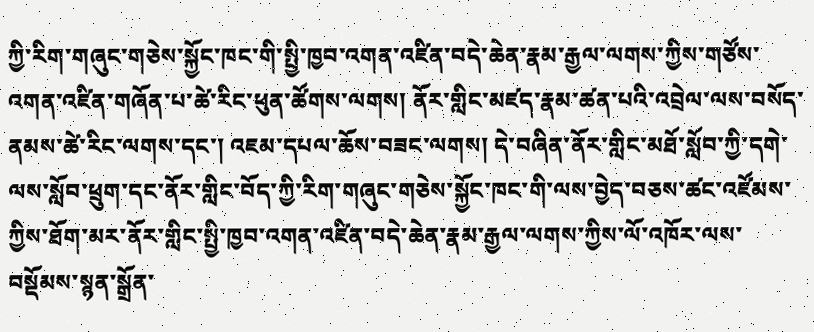ཀྱི་རིག་གཞུང་གཅེས་སྐྱོང་ཁང་གི་སྤྱི་ཁྱབ་འགན་འཛིན་བདེ་ཆེན་རྣམ་རྒྱལ་ལགས་ཀྱིས་གཙོས་འགན་འཛིན་གཞོན་པ་ཚེ་རིང་ཕུན་ཚོགས་ལགས། ནོར་གླིང་མཛད་རྣམ་ཚན་པའི་འབྲེལ་ལས་བསོད་ནམས་ཚེ་རིང་ལགས་དང་། འཇམ་དཔལ་ཆོས་བཟང་ལགས། དེ་བཞིན་ནོར་གླིང་མཐོ་སློབ་ཀྱི་དགེ་ལས་སློབ་ཕྲུག་དང་ནོར་གླིང་བོད་ཀྱི་རིག་གཞུང་གཅེས་སྐྱོང་ཁང་གི་ལས་བྱེད་བཅས་ཚང་འཛོམས་ཀྱིས་ཐོག་མར་ནོར་གླིང་སྤྱི་ཁྱབ་འགན་འཛིན་བདེ་ཆེན་རྣམ་རྒྱལ་ལགས་ཀྱིས་ལོ་འཁོར་ལས་བསྡོམས་སྙན་སྒྲོན་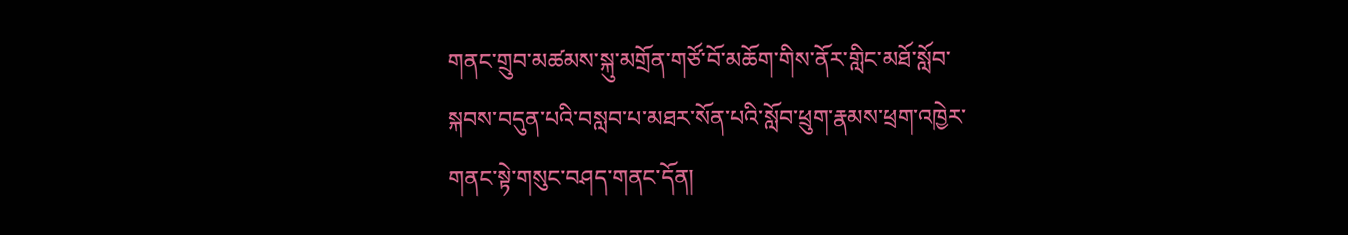གནང་གྲུབ་མཚམས་སྐུ་མགྲོན་གཙོ་བོ་མཆོག་གིས་ནོར་གླིང་མཐོ་སློབ་སྐབས་བདུན་པའི་བསླབ་པ་མཐར་སོན་པའི་སློབ་ཕྲུག་རྣམས་ཕྲག་འཁྱེར་གནང་སྟེ་གསུང་བཤད་གནང་དོན།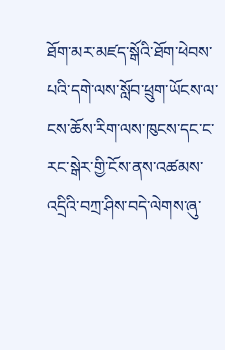ཐོག་མར་མཛད་སྒོའི་ཐོག་ཕེབས་པའི་དགེ་ལས་སློབ་ཕྲུག་ཡོངས་ལ་ངས་ཆོས་རིག་ལས་ཁུངས་དང་ང་རང་སྒེར་གྱི་ངོས་ནས་འཚམས་འདྲིའི་བཀྲ་ཤིས་བདེ་ལེགས་ཞུ་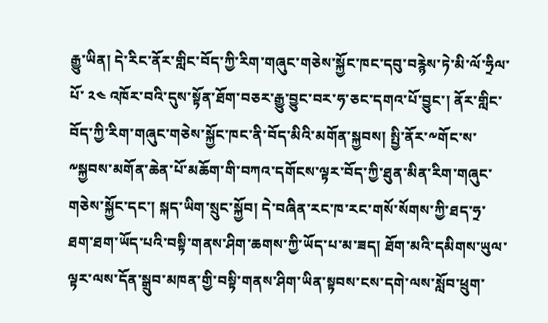རྒྱུ་ཡིན། དེ་རིང་ནོར་གླིང་བོད་ཀྱི་རིག་གཞུང་གཅེས་སྐྱོང་ཁང་དབུ་བརྙེས་ཏེ་མི་ལོ་ཧྲིལ་པོ་ ༢༤ འཁོར་བའི་དུས་སྟོན་ཐོག་བཅར་རྒྱུ་བྱུང་བར་ཧ་ཅང་དགའ་པོ་བྱུང་། ནོར་གླིང་བོད་ཀྱི་རིག་གཞུང་གཅེས་སྐྱོང་ཁང་ནི་བོད་མིའི་མགོན་སྐྱབས། སྤྱི་ནོར་༸གོང་ས་༸སྐྱབས་མགོན་ཆེན་པོ་མཆོག་གི་བཀའ་དགོངས་ལྟར་བོད་ཀྱི་ཐུན་མིན་རིག་གཞུང་གཅེས་སྐྱོང་དང་། སྐད་ཡིག་སྲུང་སྐྱོབ། དེ་བཞིན་རང་ཁ་རང་གསོ་སོགས་ཀྱི་ཐད་ཧྲ་ཐག་ཐག་ཡོད་པའི་བསྟི་གནས་ཤིག་ཆགས་ཀྱི་ཡོད་པ་མ་ཟད། ཐོག་མའི་དམིགས་ཡུལ་ལྟར་ལས་དོན་སྒྲུབ་མཁན་གྱི་བསྟི་གནས་ཤིག་ཡིན་སྟབས་ངས་དགེ་ལས་སློབ་ཕྲུག་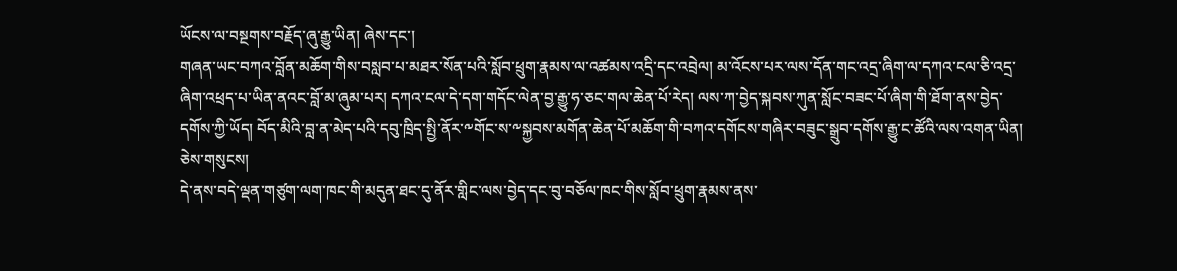ཡོངས་ལ་བསྔགས་བརྗོད་ཞུ་རྒྱུ་ཡིན། ཞེས་དང་།
གཞན་ཡང་བཀའ་བློན་མཆོག་གིས་བསླབ་པ་མཐར་སོན་པའི་སློབ་ཕྲུག་རྣམས་ལ་འཚམས་འདྲི་དང་འབྲེལ། མ་འོངས་པར་ལས་དོན་གང་འདྲ་ཞིག་ལ་དཀའ་ངལ་ཅི་འདྲ་ཞིག་འཕྲད་པ་ཡིན་ནའང་བློ་མ་ཞུམ་པར། དཀའ་ངལ་དེ་དག་གདོང་ལེན་བྱ་རྒྱུ་ཧ་ཅང་གལ་ཆེན་པོ་རེད། ལས་ཀ་བྱེད་སྐབས་ཀུན་སློང་བཟང་པོ་ཞིག་གི་ཐོག་ནས་བྱེད་དགོས་ཀྱི་ཡོད། བོད་མིའི་བླ་ན་མེད་པའི་དབུ་ཁྲིད་སྤྱི་ནོར་༸གོང་ས་༸སྐྱབས་མགོན་ཆེན་པོ་མཆོག་གི་བཀའ་དགོངས་གཞིར་བཟུང་སྒྲུབ་དགོས་རྒྱུ་ང་ཚོའི་ལས་འགན་ཡིན། ཅེས་གསུངས།
དེ་ནས་བདེ་ལྡན་གཙུག་ལག་ཁང་གི་མདུན་ཐང་དུ་ནོར་གླིང་ལས་བྱེད་དང་བུ་བཅོལ་ཁང་གིས་སློབ་ཕྲུག་རྣམས་ནས་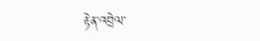རྟེན་འབྲེལ་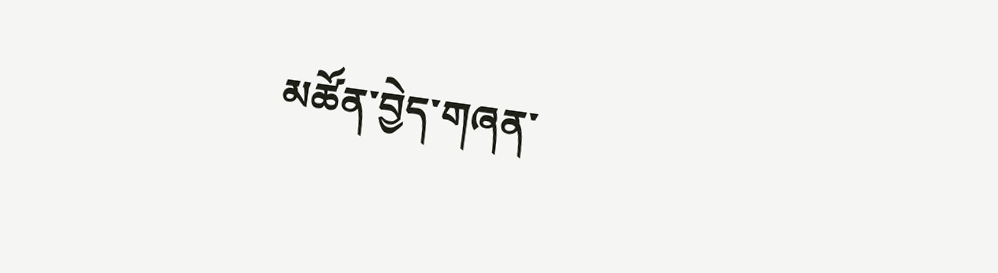མཚོན་བྱེད་གཞན་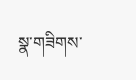སྣ་གཟིགས་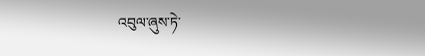འབུལ་ཞུས་ཏེ་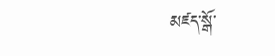མཛད་སྒོ་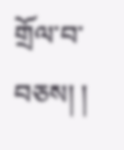གྲོལ་བ་བཅས། །